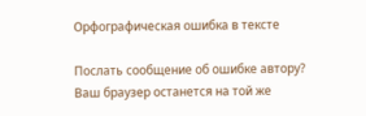Орфографическая ошибка в тексте

Послать сообщение об ошибке автору?
Ваш браузер останется на той же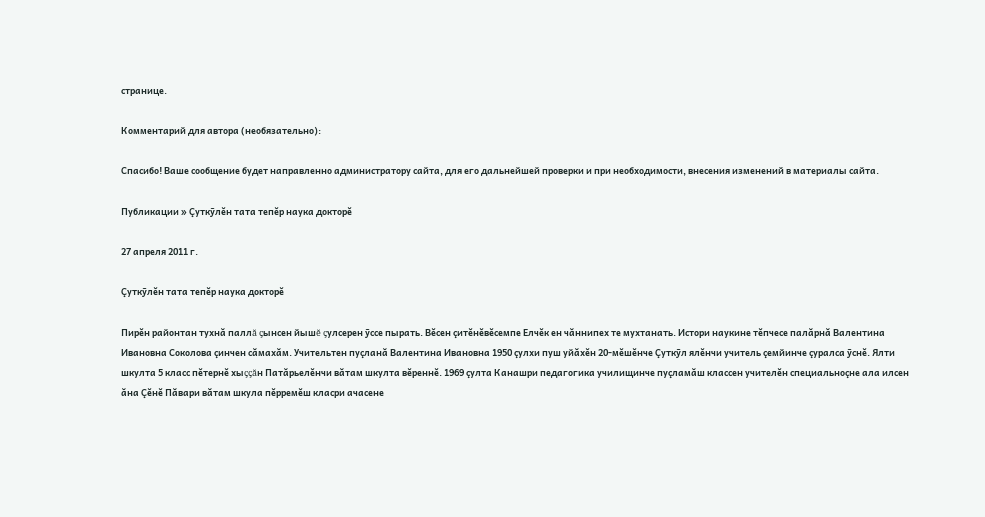странице.

Комментарий для автора (необязательно):

Спасибо! Ваше сообщение будет направленно администратору сайта, для его дальнейшей проверки и при необходимости, внесения изменений в материалы сайта.

Публикации » Çуткỹлĕн тата тепĕр наука докторĕ

27 апреля 2011 г.

Çуткỹлĕн тата тепĕр наука докторĕ

Пирĕн районтан тухнă паллă çынсен йышĕ çулсерен ỹссе пырать. Вĕсен çитĕнĕвĕсемпе Елчĕк ен чăннипех те мухтанать. Истори наукине тĕпчесе палăрнă Валентина Ивановна Соколова çинчен сăмахăм. Учительтен пуçланă Валентина Ивановна 1950 çулхи пуш уйăхĕн 20-мĕшĕнче Çуткỹл ялĕнчи учитель çемйинче çуралса ỹснĕ. Ялти шкулта 5 класс пĕтернĕ хыççăн Патăрьелĕнчи вăтам шкулта вĕреннĕ. 1969 çулта Канашри педагогика училищинче пуçламăш классен учителĕн специальноçне ала илсен ăна Çĕнĕ Пăвари вăтам шкула пĕрремĕш класри ачасене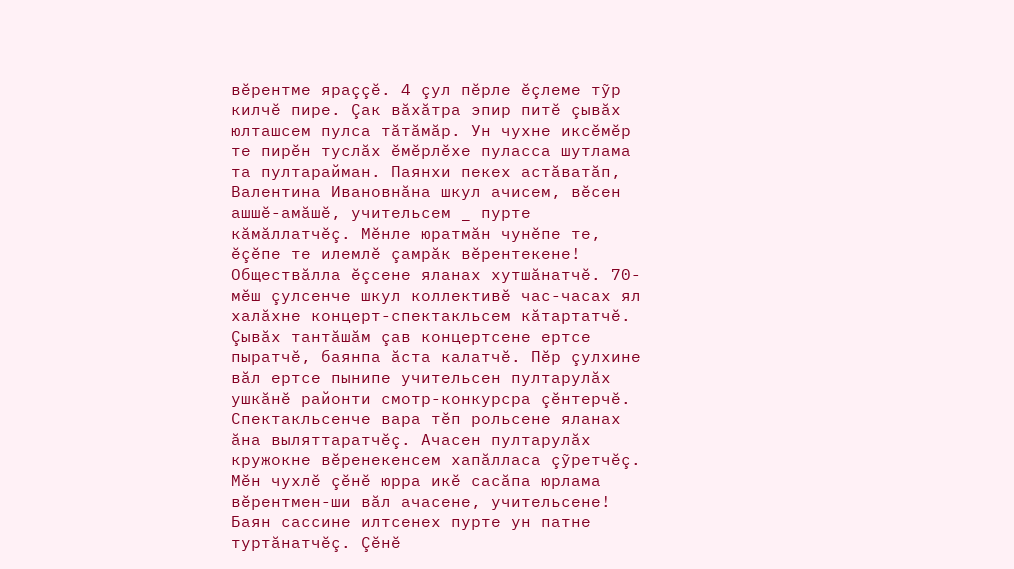вĕрентме яраççĕ. 4 çул пĕрле ĕçлеме тỹр килчĕ пире. Çак вăхăтра эпир питĕ çывăх юлташсем пулса тăтăмăр. Ун чухне иксĕмĕр те пирĕн туслăх ĕмĕрлĕхе пуласса шутлама та пултарайман. Паянхи пекех астăватăп, Валентина Ивановнăна шкул ачисем, вĕсен ашшĕ-амăшĕ, учительсем _ пурте кăмăллатчĕç. Мĕнле юратмăн чунĕпе те, ĕçĕпе те илемлĕ çамрăк вĕрентекене! Обществăлла ĕçсене яланах хутшăнатчĕ. 70-мĕш çулсенче шкул коллективĕ час-часах ял халăхне концерт-спектакльсем кăтартатчĕ. Çывăх тантăшăм çав концертсене ертсе пыратчĕ, баянпа ăста калатчĕ. Пĕр çулхине вăл ертсе пынипе учительсен пултарулăх ушкăнĕ районти смотр-конкурсра çĕнтерчĕ. Спектакльсенче вара тĕп рольсене яланах ăна выляттаратчĕç. Ачасен пултарулăх кружокне вĕренекенсем хапăлласа çỹретчĕç. Мĕн чухлĕ çĕнĕ юрра икĕ сасăпа юрлама вĕрентмен-ши вăл ачасене, учительсене! Баян сассине илтсенех пурте ун патне туртăнатчĕç. Çĕнĕ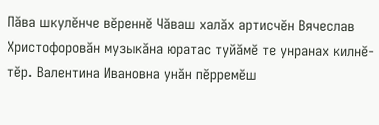Пăва шкулĕнче вĕреннĕ Чăваш халăх артисчĕн Вячеслав Христофоровăн музыкăна юратас туйăмĕ те унранах килнĕ-тĕр. Валентина Ивановна унăн пĕрремĕш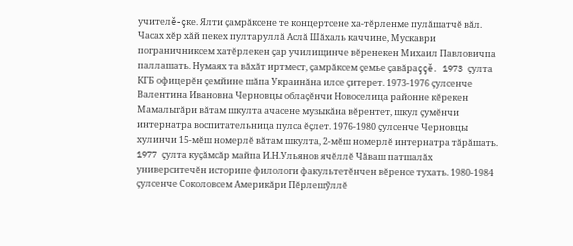учителĕ-çке. Ялти çамрăксене те концертсене ха-тĕрленме пулăшатчĕ вăл. Часах хĕр хăй пекех пултаруллă Аслă Шăхаль каччине, Мускаври пограничниксем хатĕрлекен çар училищинче вĕренекен Михаил Павловичпа паллашать. Нумаях та вăхăт иртмест, çамрăксем çемье çавăраççĕ. 1973 çулта КГБ офицерĕн çемйине шăпа Украинăна илсе çитерет. 1973-1976 çулсенче Валентина Ивановна Черновцы облаçĕнчи Новоселица районне кĕрекен Мамалыгăри вăтам шкулта ачасене музыкăна вĕрентет, шкул çумĕнчи интернатра воспитательница пулса ĕçлет. 1976-1980 çулсенче Черновцы хулинчи 15-мĕш номерлĕ вăтам шкулта, 2-мĕш номерлĕ интернатра тăрăшать. 1977 çулта куçăмсăр майпа И.Н.Ульянов ячĕллĕ Чăваш патшалăх университечĕн историпе филологи факультетĕнчен вĕренсе тухать. 1980-1984 çулсенче Соколовсем Америкăри Пĕрлешỹллĕ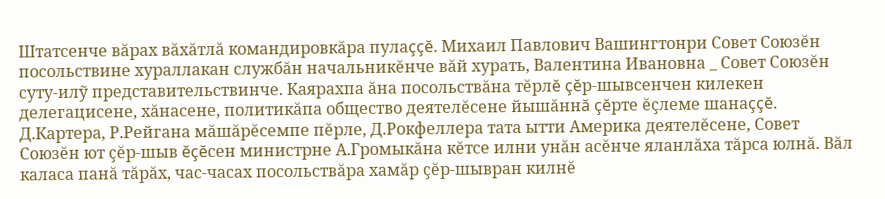Штатсенче вăрах вăхăтлă командировкăра пулаççĕ. Михаил Павлович Вашингтонри Совет Союзĕн посольствине хураллакан службăн начальникĕнче вăй хурать, Валентина Ивановна _ Совет Союзĕн суту-илỹ представительствинче. Каярахпа ăна посольствăна тĕрлĕ çĕр-шывсенчен килекен делегацисене, хăнасене, политикăпа общество деятелĕсене йышăннă çĕрте ĕçлеме шанаççĕ. Д.Картера, Р.Рейгана мăшăрĕсемпе пĕрле, Д.Рокфеллера тата ытти Америка деятелĕсене, Совет Союзĕн ют çĕр-шыв ĕçĕсен министрне А.Громыкăна кĕтсе илни унăн асĕнче яланлăха тăрса юлнă. Вăл каласа панă тăрăх, час-часах посольствăра хамăр çĕр-шывран килнĕ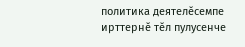политика деятелĕсемпе ирттернĕ тĕл пулусенче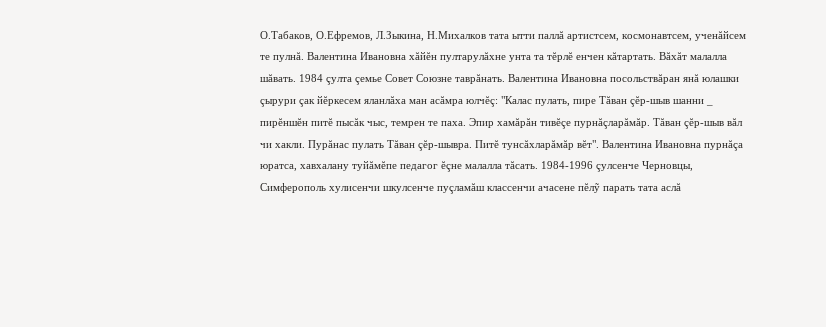О.Табаков, О.Ефремов, Л.Зыкина, Н.Михалков тата ытти паллă артистсем, космонавтсем, ученăйсем те пулнă. Валентина Ивановна хăйĕн пултарулăхне унта та тĕрлĕ енчен кăтартать. Вăхăт малалла шăвать. 1984 çулта çемье Совет Союзне таврăнать. Валентина Ивановна посольствăран янă юлашки çырури çак йĕркесем яланлăха ман асăмра юлчĕç: "Калас пулать, пире Тăван çĕр-шыв шанни _ пирĕншĕн питĕ пысăк чыс, темрен те паха. Эпир хамăрăн тивĕçе пурнăçларăмăр. Тăван çĕр-шыв вăл чи хакли. Пурăнас пулать Тăван çĕр-шывра. Питĕ тунсăхларăмăр вĕт". Валентина Ивановна пурнăçа юратса, хавхалану туйăмĕпе педагог ĕçне малалла тăсать. 1984-1996 çулсенче Черновцы, Симферополь хулисенчи шкулсенче пуçламăш классенчи ачасене пĕлỹ парать тата аслă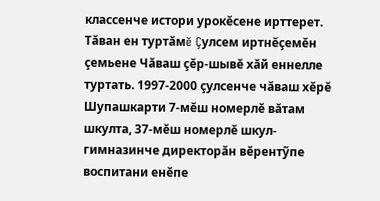классенче истори урокĕсене ирттерет. Тăван ен туртăмĕ Çулсем иртнĕçемĕн çемьене Чăваш çĕр-шывĕ хăй еннелле туртать. 1997-2000 çулсенче чăваш хĕрĕ Шупашкарти 7-мĕш номерлĕ вăтам шкулта, 37-мĕш номерлĕ шкул-гимназинче директорăн вĕрентỹпе воспитани енĕпе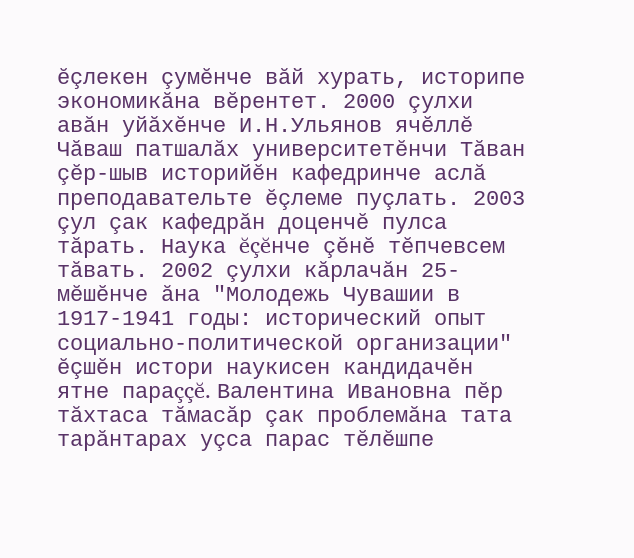ĕçлекен çумĕнче вăй хурать, историпе экономикăна вĕрентет. 2000 çулхи авăн уйăхĕнче И.Н.Ульянов ячĕллĕ Чăваш патшалăх университетĕнчи Тăван çĕр-шыв историйĕн кафедринче аслă преподавательте ĕçлеме пуçлать. 2003 çул çак кафедрăн доценчĕ пулса тăрать. Наука ĕçĕнче çĕнĕ тĕпчевсем тăвать. 2002 çулхи кăрлачăн 25-мĕшĕнче ăна "Молодежь Чувашии в 1917-1941 годы: исторический опыт социально-политической организации" ĕçшĕн истори наукисен кандидачĕн ятне параççĕ. Валентина Ивановна пĕр тăхтаса тăмасăр çак проблемăна тата тарăнтарах уçса парас тĕлĕшпе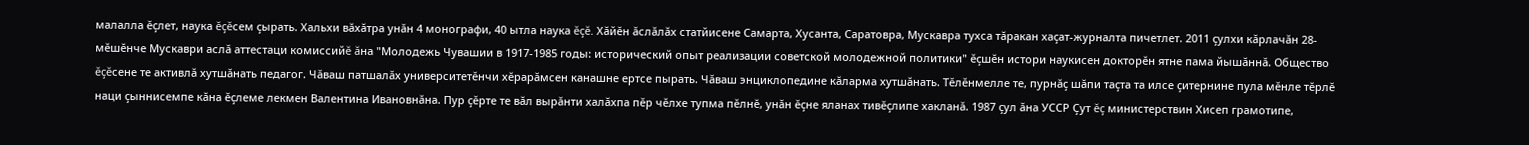малалла ĕçлет, наука ĕçĕсем çырать. Хальхи вăхăтра унăн 4 монографи, 40 ытла наука ĕçĕ. Хăйĕн ăслăлăх статйисене Самарта, Хусанта, Саратовра, Мускавра тухса тăракан хаçат-журналта пичетлет. 2011 çулхи кăрлачăн 28-мĕшĕнче Мускаври аслă аттестаци комиссийĕ ăна "Молодежь Чувашии в 1917-1985 годы: исторический опыт реализации советской молодежной политики" ĕçшĕн истори наукисен докторĕн ятне пама йышăннă. Общество ĕçĕсене те активлă хутшăнать педагог. Чăваш патшалăх университетĕнчи хĕрарăмсен канашне ертсе пырать. Чăваш энциклопедине кăларма хутшăнать. Тĕлĕнмелле те, пурнăç шăпи таçта та илсе çитернине пула мĕнле тĕрлĕ наци çыннисемпе кăна ĕçлеме лекмен Валентина Ивановнăна. Пур çĕрте те вăл вырăнти халăхпа пĕр чĕлхе тупма пĕлнĕ, унăн ĕçне яланах тивĕçлипе хакланă. 1987 çул ăна УССР Çут ĕç министерствин Хисеп грамотипе,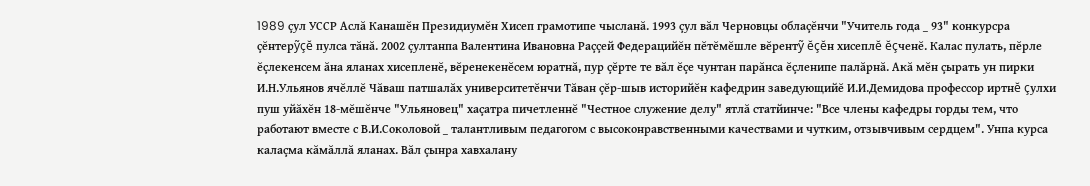1989 çул УССР Аслă Канашĕн Президиумĕн Хисеп грамотипе чысланă. 1993 çул вăл Черновцы облаçĕнчи "Учитель года _ 93" конкурсра çĕнтерỹçĕ пулса тăнă. 2002 çултанпа Валентина Ивановна Раççей Федерацийĕн пĕтĕмĕшле вĕрентỹ ĕçĕн хисеплĕ ĕçченĕ. Калас пулать, пĕрле ĕçлекенсем ăна яланах хисепленĕ, вĕренекенĕсем юратнă, пур çĕрте те вăл ĕçе чунтан парăнса ĕçленипе палăрнă. Акă мĕн çырать ун пирки И.Н.Ульянов ячĕллĕ Чăваш патшалăх университетĕнчи Тăван çĕр-шыв историйĕн кафедрин заведующийĕ И.И.Демидова профессор иртнĕ çулхи пуш уйăхĕн 18-мĕшĕнче "Ульяновец" хаçатра пичетленнĕ "Честное служение делу" ятлă статйинче: "Все члены кафедры горды тем, что работают вместе с В.И.Соколовой _ талантливым педагогом с высоконравственными качествами и чутким, отзывчивым сердцем". Унпа курса калаçма кăмăллă яланах. Вăл çынра хавхалану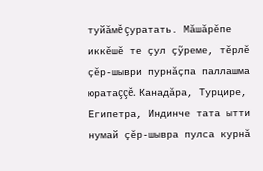туйăмĕ çуратать. Мăшăрĕпе иккĕшĕ те çул çỹреме, тĕрлĕ çĕр-шыври пурнăçпа паллашма юратаççĕ. Канадăра, Турцире, Египетра, Индинче тата ытти нумай çĕр-шывра пулса курнă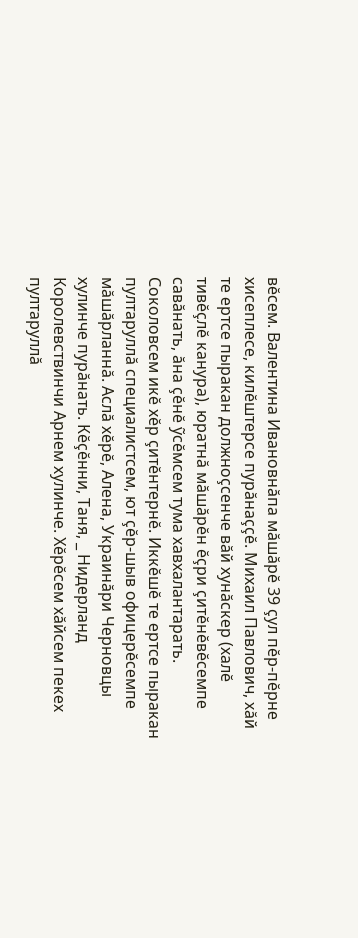вĕсем. Валентина Ивановнăпа мăшăрĕ 39 çул пĕр-пĕрне хисеплесе, килĕштерсе пурăнаççĕ. Михаил Павлович, хăй те ертсе пыракан должноçсенче вăй хунăскер (халĕ тивĕçлĕ канура), юратнă мăшăрĕн ĕçри çитĕнĕвĕсемпе савăнать, ăна çĕнĕ ỹсĕмсем тума хавхалантарать. Соколовсем икĕ хĕр çитĕнтернĕ. Иккĕшĕ те ертсе пыракан пултаруллă специалистсем, ют çĕр-шыв офицерĕсемпе мăшăрланнă. Аслă хĕрĕ, Алена, Украинăри Черновцы хулинче пурăнать. Кĕçĕнни, Таня, _ Нидерланд Королевствинчи Арнем хулинче. Хĕрĕсем хăйсем пекех пултаруллă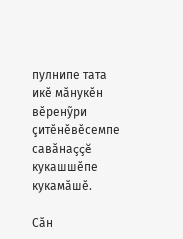пулнипе тата икĕ мăнукĕн вĕренỹри çитĕнĕвĕсемпе савăнаççĕ кукашшĕпе кукамăшĕ.

Сăн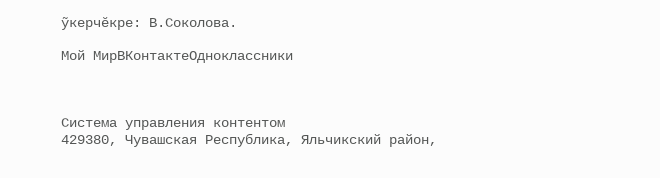ỹкерчĕкре: В.Соколова.

Мой МирВКонтактеОдноклассники



Система управления контентом
429380, Чувашская Республика, Яльчикский район,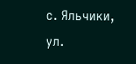с. Яльчики, ул.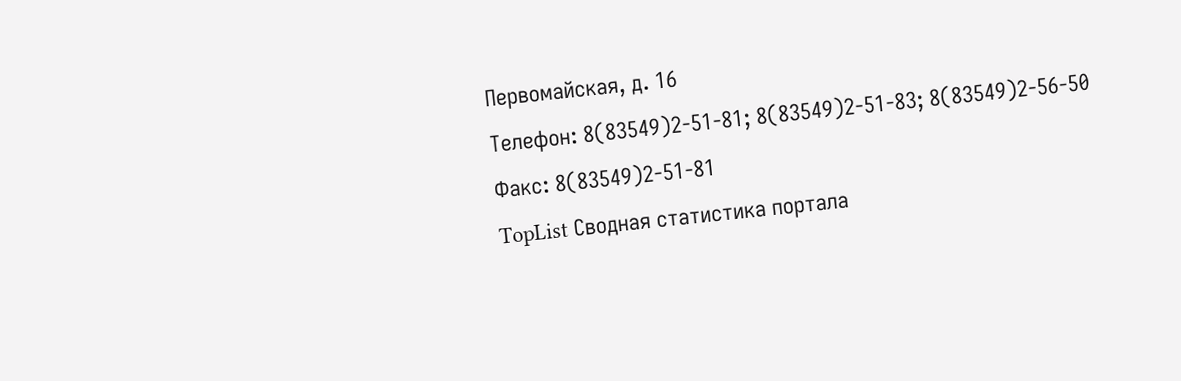Первомайская, д. 16
Телефон: 8(83549)2-51-81; 8(83549)2-51-83; 8(83549)2-56-50
Факс: 8(83549)2-51-81
TopList Сводная статистика портала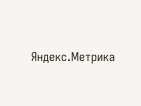Яндекс.Метрика